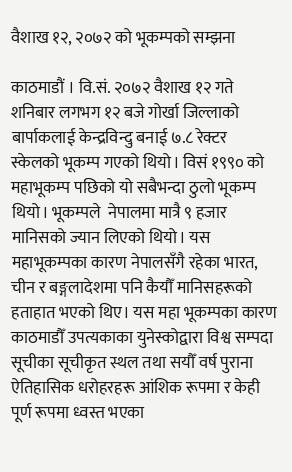वैशाख १२, २०७२ को भूकम्पको सम्झना

काठमाडौं । वि.सं. २०७२ वैशाख १२ गते शनिबार लगभग १२ बजे गोर्खा जिल्लाको बार्पाकलाई केन्द्रविन्दु बनाई ७.८ रेक्टर स्केलको भूकम्प गएको थियो। विसं १९९० को महाभूकम्प पछिको यो सबैभन्दा ठुलो भूकम्प थियो। भूकम्पले  नेपालमा मात्रै ९ हजार मानिसको ज्यान लिएको थियो। यस महाभूकम्पका कारण नेपालसँगै रहेका भारत, चीन र बङ्गलादेशमा पनि कैयौँ मानिसहरूको हताहात भएको थिए। यस महा भूकम्पका कारण काठमाडौँ उपत्यकाका युनेस्कोद्वारा विश्व सम्पदा सूचीका सूचीकृत स्थल तथा सयौँ वर्ष पुराना ऐतिहासिक धरोहरहरू आंशिक रूपमा र केही पूर्ण रूपमा ध्वस्त भएका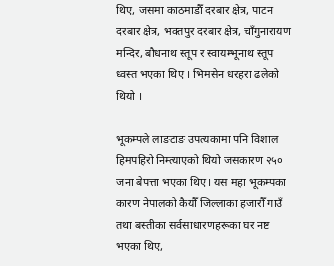थिए, जसमा काठमाडौँ दरबार क्षेत्र, पाटन दरबार क्षेत्र, भक्तपुर दरबार क्षेत्र, चाँगुनारायण मन्दिर, बौधनाथ स्तूप र स्वायम्भूनाथ स्तूप ध्वस्त भएका थिए । भिमसेन धरहरा ढलेको थियो ।

भूकम्पले लाङटाङ उपत्यकामा पनि विशाल हिमपहिरो निम्त्याएको थियो जसकारण २५० जना बेपत्ता भएका थिए। यस महा भूकम्पका कारण नेपालको कैयौँ जिल्लाका हजारौँ गाउँ तथा बस्तीका सर्वसाधारणहरूका घर नष्ट भएका थिए,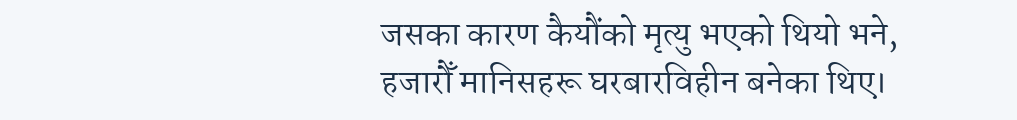जसका कारण कैयौंको मृत्यु भएको थियो भने, हजारौँ मानिसहरू घरबारविहीन बनेका थिए।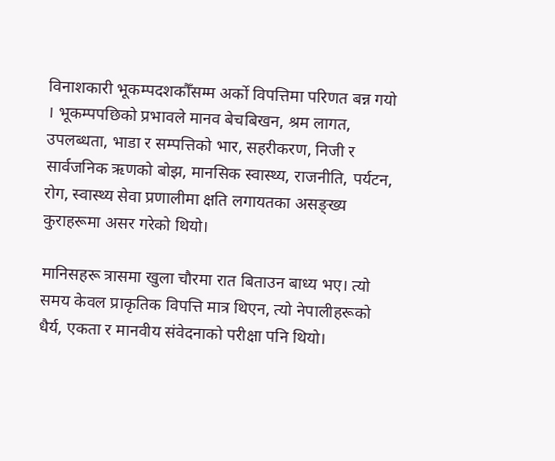विनाशकारी भूकम्पदशकौँसम्म अर्को विपत्तिमा परिणत बन्न गयो । भूकम्पपछिको प्रभावले मानव बेचबिखन, श्रम लागत, उपलब्धता, भाडा र सम्पत्तिको भार, सहरीकरण, निजी र सार्वजनिक ऋणको बोझ, मानसिक स्वास्थ्य, राजनीति, पर्यटन, रोग, स्वास्थ्य सेवा प्रणालीमा क्षति लगायतका असङ्ख्य कुराहरूमा असर गरेको थियो।

मानिसहरू त्रासमा खुला चौरमा रात बिताउन बाध्य भए। त्यो समय केवल प्राकृतिक विपत्ति मात्र थिएन, त्यो नेपालीहरूको धैर्य, एकता र मानवीय संवेदनाको परीक्षा पनि थियो।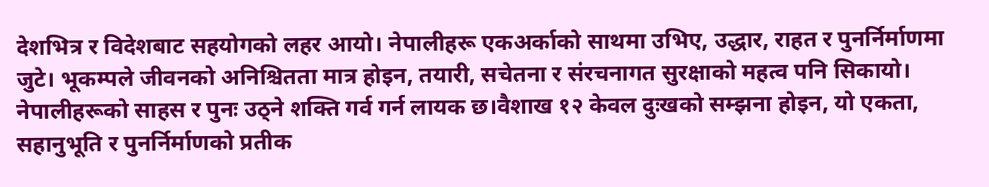देशभित्र र विदेशबाट सहयोगको लहर आयो। नेपालीहरू एकअर्काको साथमा उभिए, उद्धार, राहत र पुनर्निर्माणमा जुटे। भूकम्पले जीवनको अनिश्चितता मात्र होइन, तयारी, सचेतना र संरचनागत सुरक्षाको महत्व पनि सिकायो। नेपालीहरूको साहस र पुनः उठ्ने शक्ति गर्व गर्न लायक छ।वैशाख १२ केवल दुःखको सम्झना होइन, यो एकता, सहानुभूति र पुनर्निर्माणको प्रतीक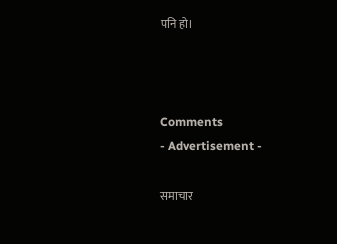पनि हो।



Comments
- Advertisement -

समाचार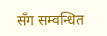सँग सम्वन्धित